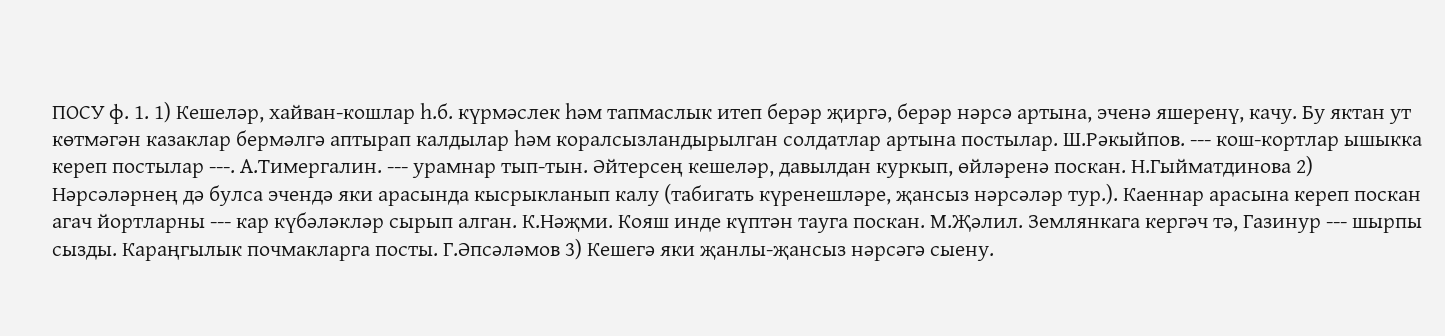ПОСУ ф. 1. 1) Кешеләр, хайван-кошлар һ.б. күрмәслек һәм тапмаслык итеп берәр җиргә, берәр нәрсә артына, эченә яшеренү, качу. Бу яктан ут көтмәгән казаклар бермәлгә аптырап калдылар һәм коралсызландырылган солдатлар артына постылар. Ш.Рәкыйпов. --- кош-кортлар ышыкка кереп постылар ---. А.Тимергалин. --- урамнар тып-тын. Әйтерсең кешеләр, давылдан куркып, өйләренә поскан. Н.Гыйматдинова 2) Нәрсәләрнең дә булса эчендә яки арасында кысрыкланып калу (табигать күренешләре, җансыз нәрсәләр тур.). Каеннар арасына кереп поскан агач йортларны --- кар күбәләкләр сырып алган. К.Нәҗми. Кояш инде күптән тауга поскан. М.Җәлил. Землянкага кергәч тә, Газинур --- шырпы сызды. Караңгылык почмакларга посты. Г.Әпсәләмов 3) Кешегә яки җанлы-җансыз нәрсәгә сыену.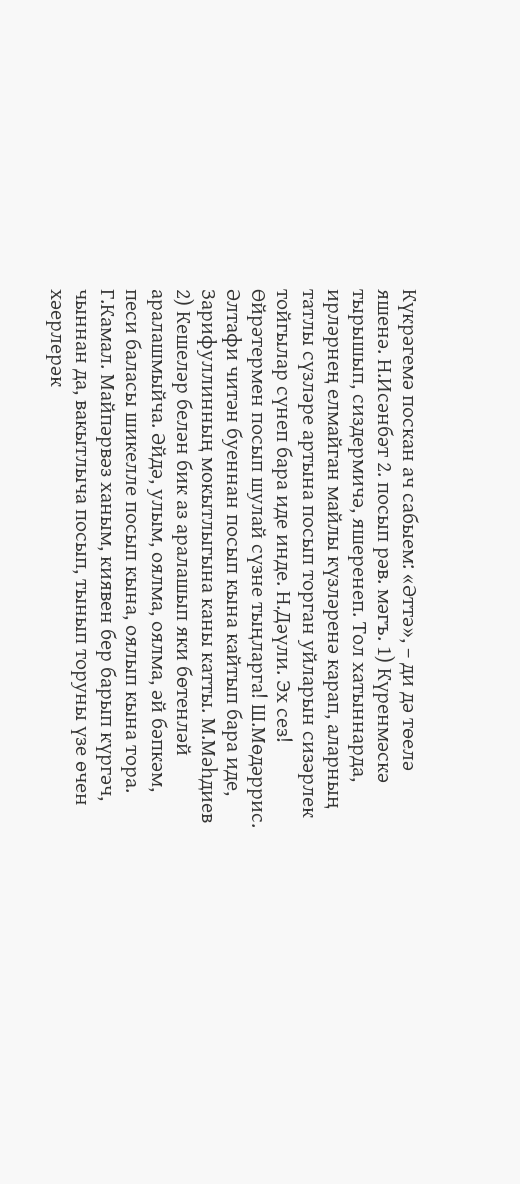Күкрәгемә поскан ач сабыем: «Әттә», – ди дә төелә яшенә. Н.Исәнбәт 2. посып рәв. мәгъ. 1) Күренмәскә тырышып, сиздермичә, яшеренеп. Тол хатыннарда, ирләрнең елмайган майлы күзләренә карап, аларның татлы сүзләре артына посып торган уйларын сизәрлек тойгылар сүнеп бара иде инде. Н.Дәүли. Эх сез! Өйрәтермен посып шулай сүзне тыңларга! Ш.Мөдәррис. Әлтафи читән буеннан посып кына кайтып бара иде, Зарифуллинның мокытлыгына каны катты. М.Мәһдиев 2) Кешеләр белән бик аз аралашып яки бөтенләй аралашмыйча. Әйдә, улым, оялма, оялма, әй бәпкәм, песи баласы шикелле посып кына, оялып кына тора. Г.Камал. Майпәрвәз ханым, киявен бер барып күргәч, чыннан да, вакытлыча посып, тынып торуны үзе өчен хәерлерәк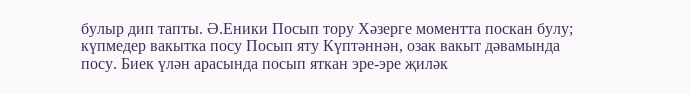булыр дип тапты. Ә.Еники Посып тору Хәзерге моментта поскан булу; күпмедер вакытка посу Посып яту Күптәннән, озак вакыт дәвамында посу. Биек үлән арасында посып яткан эре-эре җиләк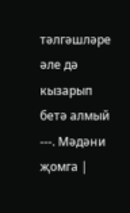тәлгәшләре әле дә кызарып бетә алмый ---. Мәдәни җомга |